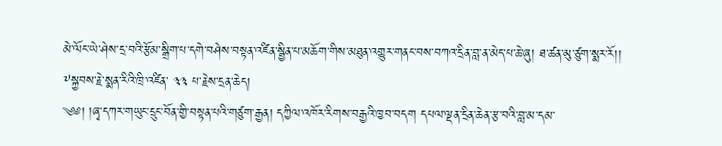མེ་ལོང་ཡེ་ཤེས་དྲ་བའི་རྩོམ་སྒྲིག་པ་དགེ་བཤེས་བསྟན་འཛིན་སྦྱིན་པ་མཆོག་གིས་མཐུན་འགྱུར་གནང་བས་བཀའ་དྲིན་བླ་ན་མེད་པ་ཆེ་ཞུ། ཐ་ཚན་མུ་ཙུག་སྨར་རོ།།
༸སྐྱབས་རྗེ་སྨན་རིའི་ཁྲི་འཛིན་ ༣༣ པ་རྗེས་དྲན་ཆེད།
༄༅། །ཞྭ་དཀར་གཡུང་དྲུང་བོན་གྱི་བསྟན་པའི་གཙུག་རྒྱན། དཀྱིལ་འཁོར་རིགས་བརྒྱའི་ཁྱབ་བདག དཔལ་ལྡན་དྲིན་ཆེན་རྩ་བའི་བླ་མ་དམ་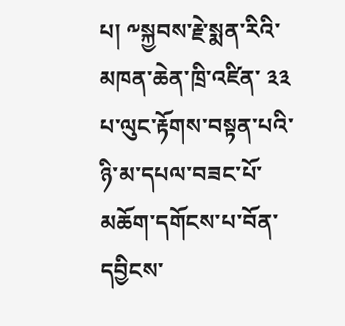པ། ༸སྐྱབས་རྗེ་སྨན་རིའི་མཁན་ཆེན་ཁྲི་འཛིན་ ༣༣ པ་ལུང་རྟོགས་བསྟན་པའི་ཉི་མ་དཔལ་བཟང་པོ་མཆོག་དགོངས་པ་བོན་དབྱིངས་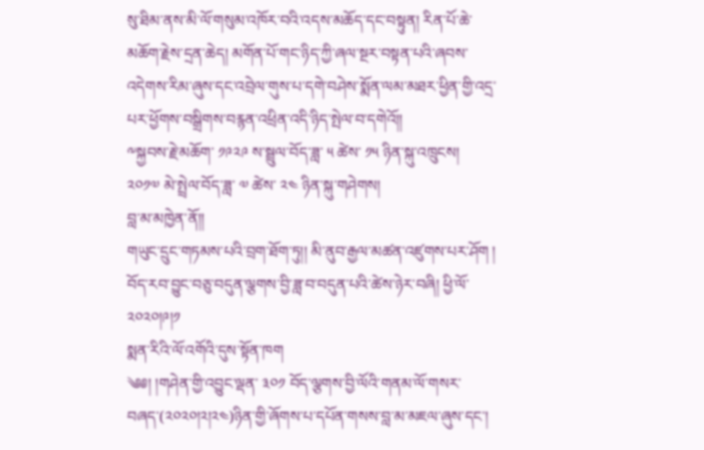སུ་ཐིམ་ནས་མི་ལོ་གསུམ་འཁོར་བའི་འདས་མཆོད་དང་བསྟུན། རིན་པོ་ཆེ་མཆོག་རྗེས་དྲན་ཆེད། མགོན་པོ་གང་ཉིད་ཀྱི་ཞལ་སྔར་བསྟན་པའི་ཞབས་འདེགས་རིམ་ཞུས་དང་འབྲེལ་གུས་པ་དགེ་བཤེས་སྨོན་ལམ་མཐར་ཕྱིན་གྱི་འདྲ་པར་ཕྱོགས་བསྒྲིགས་བརྙན་འཕྲིན་འདི་ཉིད་སྤེལ་བ་དགེའོ།།
༸སྐྱབས་རྗེ་མཆོག་ ༡༩༢༩ ས་སྦྲུལ་བོད་ཟླ་ ༥ ཚེས་ ༡༥ ཉིན་སྐུ་འཁྲུངས།
༢༠༡༧ མེ་སྤྲེལ་བོད་ཟླ་ ༧ ཚེས་ ༢༤ ཉིན་སྐུ་གཤེགས།
བླ་མ་མཁྱེན་ནོ།།
གཡུང་དྲུང་གཏམས་པའི་བྲག་ཐོག་ཏུ།། མི་ནུབ་རྒྱལ་མཚན་འཛུགས་པར་ཤོག །
བོད་རབ་བྱུང་བཅུ་བདུན་ལྕགས་བྱི་ཟླ་བ་བདུན་པའི་ཚེས་ཉེར་བཞི། ཕྱི་ལོ་ ༢༠༢༠།༩།༡
སྨན་རིའི་ལོ་འགོའི་དུས་སྟོན་ཁག
༄༅། །གཤེན་གྱི་འབྱུང་ལྡན་ ༣༠༡ བོད་ལྕགས་བྱི་ལོའི་གནམ་ལོ་གསར་བཞད་(༢༠༢༠།༢།༢༤)ཉིན་གྱི་ཞོགས་པ་དཔོན་གསས་བླ་མ་མཇལ་ཞུས་དང་།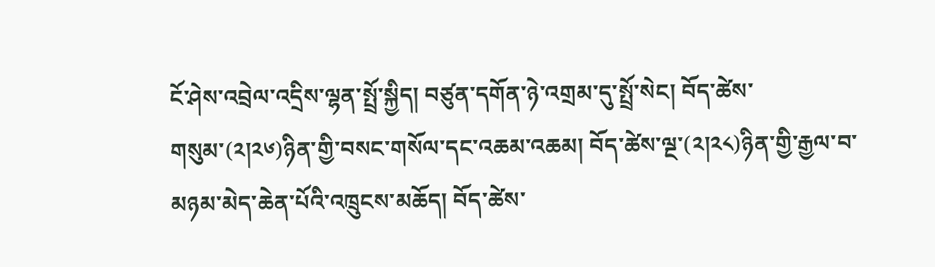ངོ་ཤེས་འབྲེལ་འདྲིས་ལྷན་སྤྲོ་སྐྱིད། བཙུན་དགོན་ཉེ་འགྲམ་དུ་སྤྲོ་སེང། བོད་ཚེས་གསུམ་(༢།༢༦)ཉིན་གྱི་བསང་གསོལ་དང་འཆམ་འཆམ། བོད་ཚེས་ལྔ་(༢།༢༨)ཉིན་གྱི་རྒྱལ་བ་མཉམ་མེད་ཆེན་པོའི་འཁྲུངས་མཆོད། བོད་ཚེས་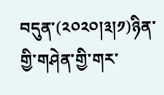བདུན་(༢༠༢༠།༣།༡)ཉིན་གྱི་གཤེན་གྱི་གར་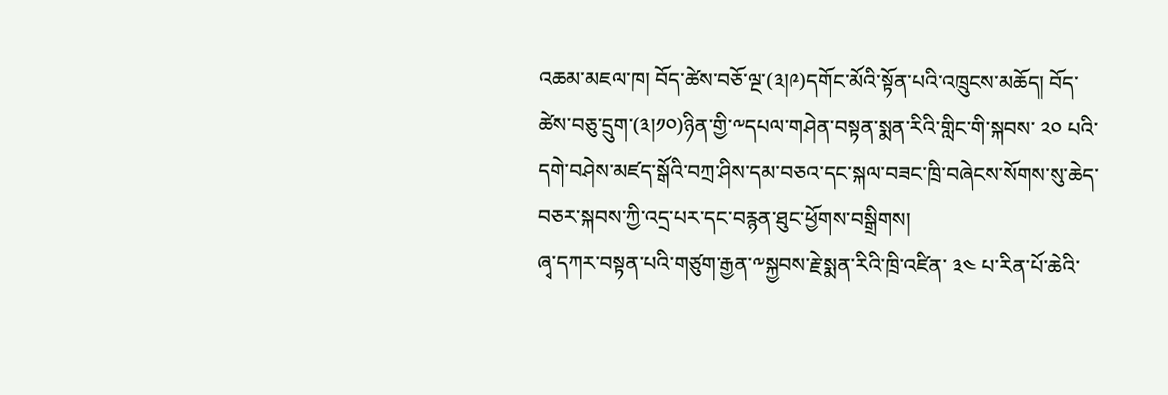འཆམ་མཇལ་ཁ། བོད་ཚེས་བཅོ་ལྔ་(༣།༩)དགོང་མོའི་སྟོན་པའི་འཁྲུངས་མཆོད། བོད་ཚེས་བཅུ་དྲུག་(༣།༡༠)ཉིན་གྱི་༸དཔལ་གཤེན་བསྟན་སྨན་རིའི་གླིང་གི་སྐབས་ ༢༠ པའི་དགེ་བཤེས་མཛད་སྒོའི་བཀྲ་ཤིས་དམ་བཅའ་དང་སྐལ་བཟང་ཁྲི་བཞེངས་སོགས་སུ་ཆེད་བཅར་སྐབས་ཀྱི་འདྲ་པར་དང་བརྙན་ཐུང་ཕྱོགས་བསྒྲིགས།
ཞྭ་དཀར་བསྟན་པའི་གཙུག་རྒྱན་༸སྐྱབས་རྗེ་སྨན་རིའི་ཁྲི་འཛིན་ ༣༤ པ་རིན་པོ་ཆེའི་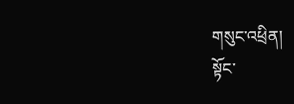གསུང་འཕྲིན།
སྟོང་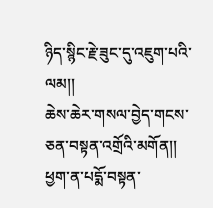ཉིད་སྙིང་རྗེ་ཟུང་དུ་འཇུག་པའི་ལམ།།
ཆེས་ཆེར་གསལ་བྱེད་གངས་ཅན་བསྟན་འགྲོའི་མགོན།།
ཕྱག་ན་པདྨོ་བསྟན་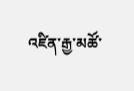འཛིན་རྒྱ་མཚོ་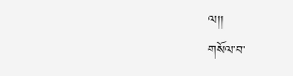ལ།།
གསོལ་བ་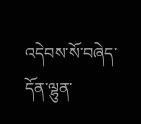འདེབས་སོ་བཞེད་དོན་ལྷུན་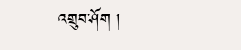འགྲུབ་ཤོག །